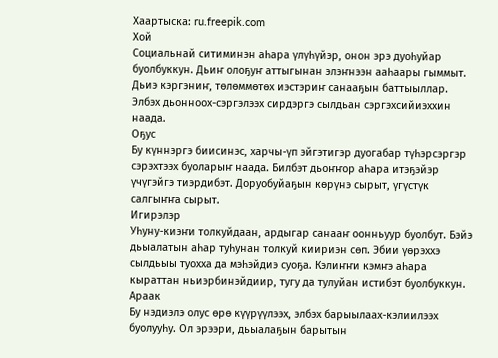Хаартыска: ru.freepik.com
Хой
Социальнай ситиминэн аһара үлүһүйэр, онон эрэ дуоһуйар буолбуккун. Дьиҥ олоҕуҥ аттыгынан элэҥнээн ааһаары гыммыт. Дьиэ кэргэниҥ, төлөммөтөх иэстэриҥ санааҕын баттыыллар. Элбэх дьонноох-сэргэлээх сирдэргэ сылдьан сэргэхсийиэххин наада.
Оҕус
Бу күннэргэ биисинэс, харчы-үп эйгэтигэр дуогабар түһэрсэргэр сэрэхтээх буоларыҥ наада. Билбэт дьоҥҥор аһара итэҕэйэр үчүгэйгэ тиэрдибэт. Доруобуйаҕын көрүнэ сырыт, үгүстүк салгыҥҥа сырыт.
Игирэлэр
Уһуну-киэҥи толкуйдаан, ардыгар санааҥ оонньуур буолбут. Бэйэ дьыалатын аһар туһунан толкуй киириэн сөп. Эбии үөрэххэ сылдьыы туохха да мэһэйдиэ суоҕа. Кэлиҥҥи кэмҥэ аһара кыраттан ньиэрбинэйдиир, тугу да тулуйан истибэт буолбуккун.
Араак
Бу нэдиэлэ олус өрө күүрүүлээх, элбэх барыылаах-кэлиилээх буолууһу. Ол эрээри, дьыалаҕын барытын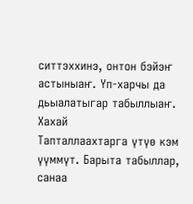ситтэххинэ, онтон бэйэҥ астыныаҥ. Үп-харчы да дьыалатыгар табыллыаҥ.
Хахай
Тапталлаахтарга үтүө кэм үүммүт. Барыта табыллар, санаа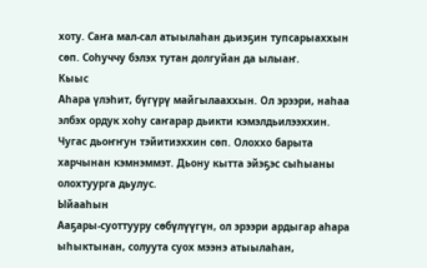хоту. Саҥа мал-сал атыылаһан дьиэҕин тупсарыаххын сөп. Соһуччу бэлэх тутан долгуйан да ылыаҥ.
Кыыс
Аһара үлэһит, бүгүрү майгылааххын. Ол эрээри, наһаа элбэх ордук хоһу саҥарар дьикти кэмэлдьилээххин. Чугас дьоҥҥун тэйитиэххин сөп. Олоххо барыта харчынан кэмнэммэт. Дьону кытта эйэҕэс сыһыаны олохтуурга дьулус.
Ыйааһын
Ааҕары-суоттууру сөбүлүүгүн, ол эрээри ардыгар аһара ыһыктынан, солуута суох мээнэ атыылаһан,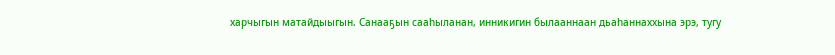харчыгын матайдыыгын. Санааҕын сааһыланан, инникигин былааннаан дьаһаннаххына эрэ, тугу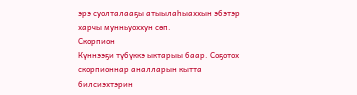эрэ суолталааҕы атыылаһыаххын эбэтэр харчы мунньуоххун сөп.
Скорпион
Күннээҕи түбүккэ ыктарыы баар. Соҕотох скорпионнар аналларын кытта билсиэхтэрин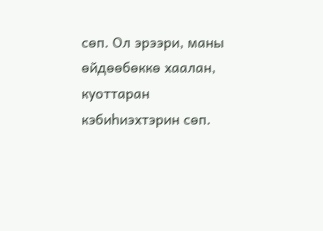сөп. Ол эрээри, маны өйдөөбөккө хаалан, куоттаран кэбиһиэхтэрин сөп.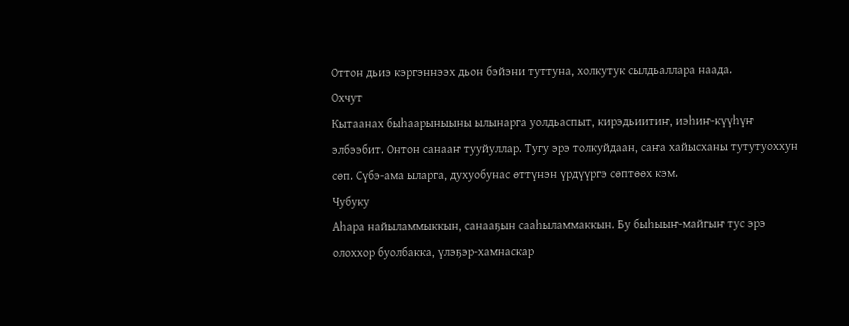Оттон дьиэ кэргэннээх дьон бэйэни туттуна, холкутук сылдьаллара наада.
Охчут
Кытаанах быһаарыныыны ылынарга уолдьаспыт, кирэдьиитиҥ, иэһиҥ-күүһүҥ элбээбит. Онтон санааҥ тууйуллар. Тугу эрэ толкуйдаан, саҥа хайысханы тутутуоххун сөп. Сүбэ-ама ыларга, духуобунас өттүнэн үрдүүргэ сөптөөх кэм.
Чубуку
Аһара найыламмыккын, санааҕын сааһыламмаккын. Бу быһыыҥ-майгыҥ тус эрэ олоххор буолбакка, үлэҕэр-хамнаскар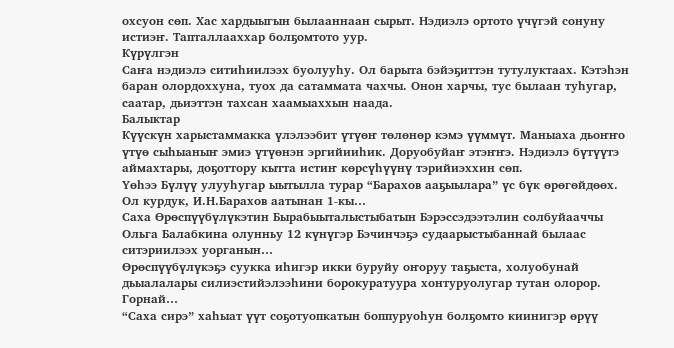охсуон сөп. Хас хардыыгын былааннаан сырыт. Нэдиэлэ ортото үчүгэй сонуну истиэҥ. Тапталлааххар болҕомтото уур.
Күрүлгэн
Саҥа нэдиэлэ ситиһиилээх буолууһу. Ол барыта бэйэҕиттэн тутулуктаах. Кэтэһэн баран олордоххуна, туох да сатаммата чахчы. Онон харчы, тус былаан туһугар, саатар, дьиэттэн тахсан хаамыаххын наада.
Балыктар
Күүскүн харыстаммакка үлэлээбит үтүөҥ төлөнөр кэмэ үүммүт. Маныаха дьоҥҥо үтүө сыһыаныҥ эмиэ үтүөнэн эргийииһик. Доруобуйаҥ этэҥҥэ. Нэдиэлэ бүтүүтэ аймахтары, доҕоттору кытта истиҥ көрсүһүүнү тэрийиэххин сөп.
Үөһээ Бүлүү улууһугар ыытылла турар “Барахов ааҕыылара” үс бүк өрөгөйдөөх. Ол курдук, И.Н.Барахов аатынан 1-кы…
Саха Өрөспүүбүлүкэтин Бырабыыталыстыбатын Бэрэссэдээтэлин солбуйааччы Ольга Балабкина олунньу 12 күнүгэр Бэчинчэҕэ судаарыстыбаннай былаас ситэриилээх уорганын…
Өрөспүүбүлүкэҕэ суукка иһигэр икки буруйу оҥоруу таҕыста, холуобунай дьыалалары силиэстийэлээһини борокуратуура хонтуруолугар тутан олорор. Горнай…
“Саха сирэ” хаһыат үүт соҕотуопкатын боппуруоһун болҕомто киинигэр өрүү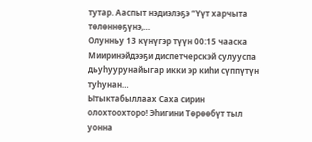тутар. Ааспыт нэдиэлэҕэ “Үүт харчыта төлөннөҕүнэ,…
Олунньу 13 күнүгэр түүн 00:15 чааска Мииринэйдээҕи диспетчерскэй сулууспа дьуһуурунайыгар икки эр киһи сүппүтүн туһунан…
Ытыктабыллаах Саха сирин олохтоохторо! Эһигини Төрөөбүт тыл уонна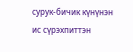сурук-бичик күнүнэн ис сүрэхпиттэн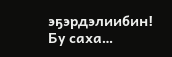эҕэрдэлиибин! Бу саха…